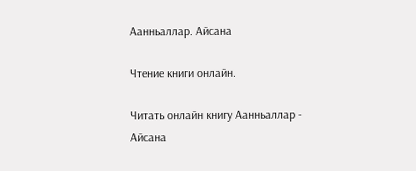Аанньаллар. Айсана

Чтение книги онлайн.

Читать онлайн книгу Аанньаллар - Айсана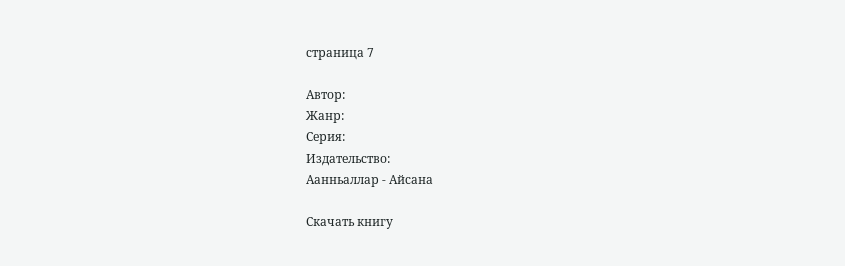страница 7

Автор:
Жанр:
Серия:
Издательство:
Аанньаллар - Айсана

Скачать книгу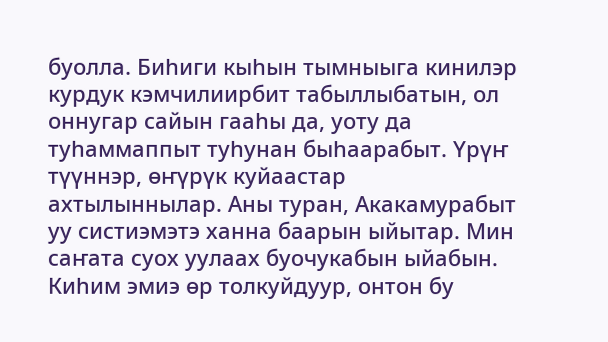буолла. Биhиги кыhын тымныыга кинилэр курдук кэмчилиирбит табыллыбатын, ол оннугар сайын гааhы да, уоту да туhаммаппыт туhунан быhаарабыт. Үрүҥ түүннэр, өҥүрүк куйаастар ахтылыннылар. Аны туран, Акакамурабыт уу систиэмэтэ ханна баарын ыйытар. Мин саҥата суох уулаах буочукабын ыйабын. Киhим эмиэ өр толкуйдуур, онтон бу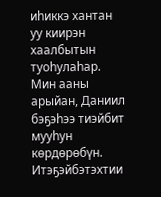иhиккэ хантан уу киирэн хаалбытын туоhулаhар. Мин ааны арыйан, Даниил бэҕэhээ тиэйбит мууhун көрдөрөбүн. Итэҕэйбэтэхтии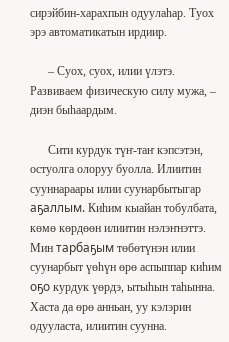сирэйбин-харахпын одуулаhар. Туох эрэ автоматикатын ирдиир.

      – Суох, суох, илии үлэтэ. Развиваем физическую силу мужа, – диэн быhаардым.

      Сити курдук түҥ-таҥ кэпсэтэн, остуолга олоруу буолла. Илиитин сууннараары илии суунарбытыгар аҕаллым. Киhим кыайан тобулбата, көмө көрдөөн илиитин нэлэҥнэттэ. Мин тарбаҕым төбөтүнэн илии суунарбыт үөhүн өрө аспыппар киhим оҕо курдук үөрдэ, ытыhын таhынна. Хаста да өрө анньан, уу кэлэрин одууласта, илиитин суунна.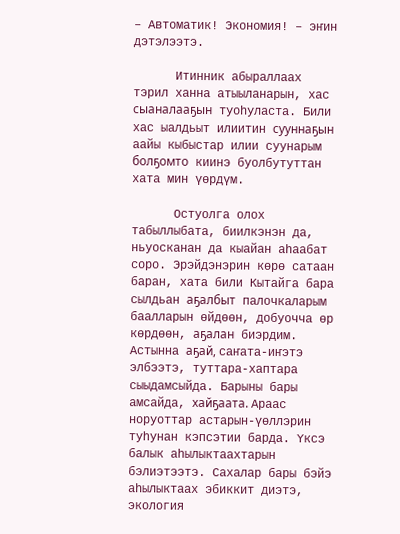– Автоматик! Экономия! – эҥин дэтэлээтэ.

      Итинник абыраллаах тэрил ханна атыыланарын, хас сыаналааҕын туоhуласта. Били хас ыалдьыт илиитин сууннаҕын аайы кыбыстар илии суунарым болҕомто киинэ буолбутуттан хата мин үөрдүм.

      Остуолга олох табыллыбата, биилкэнэн да, ньуосканан да кыайан аhаабат соро. Эрэйдэнэрин көрө сатаан баран, хата били Кытайга бара сылдьан аҕалбыт палочкаларым баалларын өйдөөн, добуочча өр көрдөөн, аҕалан биэрдим. Астынна аҕай, саҥата-иҥэтэ элбээтэ, туттара-хаптара сыыдамсыйда. Барыны бары амсайда, хайҕаата. Араас норуоттар астарын-үөллэрин туhунан кэпсэтии барда. Үксэ балык аhылыктаахтарын бэлиэтээтэ. Сахалар бары бэйэ аhылыктаах эбиккит диэтэ, экология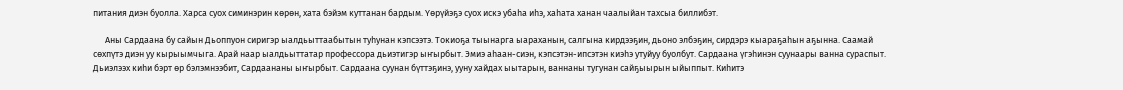питания диэн буолла. Харса суох симинэрин көрөн, хата бэйэм куттанан бардым. Үөрүйэҕэ суох искэ убаhа иhэ, хаhата ханан чаалыйан тахсыа биллибэт.

      Аны Сардаана бу сайын Дьоппуон сиригэр ыалдьыттаабытын туhунан кэпсээтэ. Токиоҕа тыынарга ыараханын, салгына кирдээҕин, дьоно элбэҕин, сирдэрэ кыараҕаhын аҕынна. Саамай сөхпүтэ диэн уу кырыымчыга. Арай наар ыалдьыттатар профессора дьиэтигэр ыҥырбыт. Эмиэ аhаан-сиэн, кэпсэтэн-ипсэтэн киэhэ утуйуу буолбут. Сардаана үгэhинэн суунаары ванна сураспыт. Дьиэлээх киhи бэрт өр бэлэмнээбит, Сардаананы ыҥырбыт. Сардаана суунан бүттэҕинэ, ууну хайдах ыытарын, ваннаны тугунан сайҕыырын ыйыппыт. Киhитэ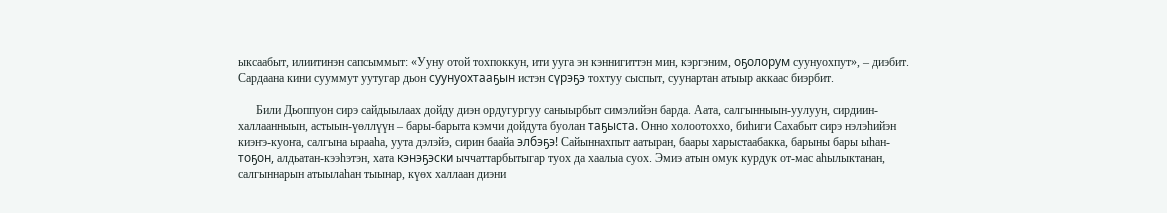ыксаабыт, илиитинэн сапсыммыт: «Ууну отой тохпоккун, ити ууга эн кэннигиттэн мин, кэргэним, оҕолорум суунуохпут», – диэбит. Сардаана кини сууммут уутугар дьон суунуохтааҕын истэн сүрэҕэ тохтуу сыспыт, суунартан атыыр аккаас биэрбит.

      Били Дьоппуон сирэ сайдыылаах дойду диэн ордугургуу саныырбыт симэлийэн барда. Аата, салгынныын-уулуун, сирдиин-халлаанныын, астыын-үөллүүн – бары-барыта кэмчи дойдута буолан таҕыста. Онно холоотоххо, биhиги Сахабыт сирэ нэлэhийэн киэҥэ-куоҥа, салгына ырааhа, уута дэлэйэ, сирин баайа элбэҕэ! Сайыннахпыт аатыран, баары харыстаабакка, барыны бары ыhан-тоҕон, алдьатан-кээhэтэн, хата кэнэҕэски ыччаттарбытыгар туох да хаалыа суох. Эмиэ атын омук курдук от-мас аhылыктанан, салгыннарын атыылаhан тыынар, күөх халлаан диэни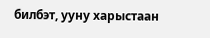билбэт, ууну харыстаан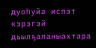дуоhуйа испэт кэрэгэй дьылҕаланыахтара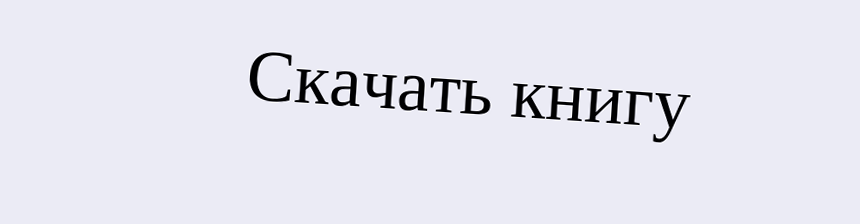Скачать книгу